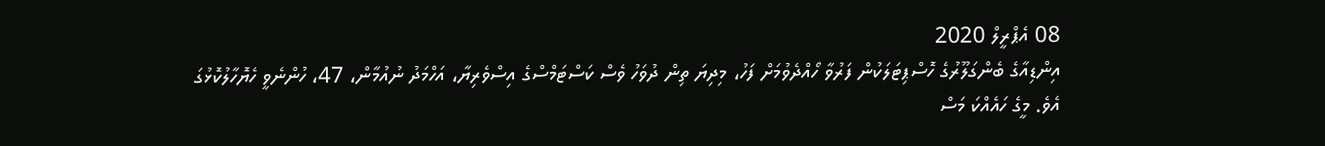08 އެޕްރީލް 2020
އިންޑިއާގެ ބެންގަލޫރުގެ ހޮސްޕިޓަލަކުން ފަރުވާ ހޯއްދެވުމަށް ފަހު، މިދިޔަ ތިން ދުވަހު ވެސް ކަސްޓަމްސްގެ އިސްވެރިޔާ، އަހްމަދު ނުއުމާން، 47، ހުންނެވީ ހެޔޮހާލުކޮޅުގަ އެވެ. މީގެ ހައެއްކަ މަސް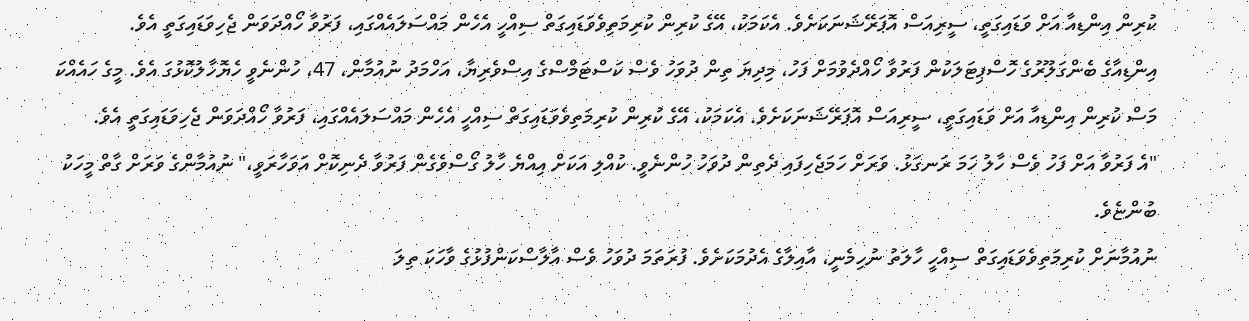ކުރިން އިންޑިއާ އަށް ވަޑައިގަތީ، ސީރިއަސް އޮޕަރޭޝަނަކަށެވެ. އެކަމަކު، އޭގެ ކުރިން ކުރިމަތިވެވަޑައިގަތް ސިއްހީ އެހެން މައްސަލައެއްގައި، ފަރުވާ ހޯއްދަވަން ޖެހިވަޑައިގަތީ އެވެ.
އިންޑިއާގެ ބެންގަލޫރުގެ ހޮސްޕިޓަލަކުން ފަރުވާ ހޯއްދެވުމަށް ފަހު، މިދިޔަ ތިން ދުވަހު ވެސް ކަސްޓަމްސްގެ އިސްވެރިޔާ، އަހްމަދު ނުއުމާން، 47، ހުންނެވީ ހެޔޮހާލުކޮޅުގަ އެވެ. މީގެ ހައެއްކަ މަސް ކުރިން އިންޑިއާ އަށް ވަޑައިގަތީ، ސީރިއަސް އޮޕަރޭޝަނަކަށެވެ. އެކަމަކު، އޭގެ ކުރިން ކުރިމަތިވެވަޑައިގަތް ސިއްހީ އެހެން މައްސަލައެއްގައި، ފަރުވާ ހޯއްދަވަން ޖެހިވަޑައިގަތީ އެވެ.
"އެ ފަރުވާ އަށް ފަހު ވެސް ހާލު ހަމަ ރަނގަޅު. ވަރަށް ހަމަޖެހިފައި ދެތިން ދުވަހު ހުންނެވީ. ކުއްލި އަކަށް އިއްޔެ ހާލު ގޯސްވެގެން ފަރުވާ ދެނިކޮށް އަވަހާރަވީ،" ނުއުމާންގެ ވަރަށް ގާތް މީހަކު ބުންޏެވެ.
ނުއުމާނަށް ކުރިމަތިވެވަޑައިގަތް ސިއްހީ ހާލަތު ނުހިމެނީ، އާއިލާގެ އެދުމަކަށެވެ. ފުރަތަމަ ދުވަހު ވެސް އާލާސްކަންފުޅުގެ ވާހަކަ ތިލަ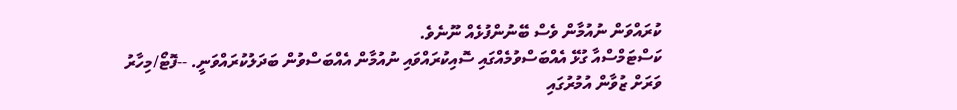ކުރައްވަން ނުއުމާން ވެސް ބޭނުންފުޅެއް ނޫނެވެ.
ކަސްޓަމްސްއާ ގުޅޭ އެއްބަސްވުމެއްގައި ސޮއިކުރައްވައި ނުއުމާން އެއްބަސްވުން ބަދަލުކުރައްވަނީ. --ފޮޓޯ/މިހާރު
ވަރަށް ޒުވާން އުމުރުގައި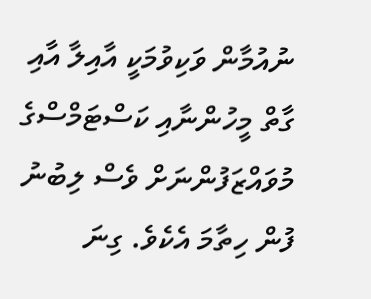ނުއުމާން ވަކިވުމަކީ އާއިލާ އާއި ގާތް މީހުންނާއި ކަސްޓަމްސްގެ މުވައްޒަފުންނަށް ވެސް ލިބުނު ފުން ހިތާމަ އެކެވެ. ގިނަ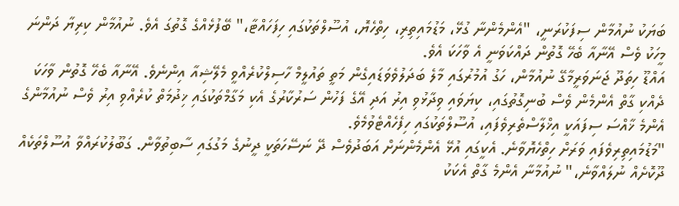ބަޔަކު ނުއުމާން ސިފަކުރަނީ، "އެންމެންނާ ގުޅޭ، މަޑުމައިތިރި، ހިތްހެޔޮ، އުސޫލްތަކުގައި ހިފަހައްޓާ،" ބޭފުޅެއްގެ ގޮތުގަ އެވެ. ނުއުމާން ކިރިޔާ ދަންނަ މީހަކު ވެސް އޭނާއާ ބެހޭ ގޮތުން ދައްކަވަނީ އެ ވާހަކަ އެވެ.
އައްޑޫ ހިތަދޫ ޖަނަވަރީމާގޭ ނުއުމާން، ހަގު އުމުރުގައި މާލެ ބަދަލުވެވަޑައިގެން މަތީ ތައުލީމް ހާސިލްކުރެއްވީ މެލޭޝިއާ އިންނެވެ. އޭނާއާ ބެހޭ ގޮތުން ވާހަކަ ދެއްކި ގާތް އެންމެން ވެސް ބުނިގޮތުގައި، ކިޔަވައި ވިދާޅުވި އިރު އަދި އޭގެ ފަހުން ސަރުކާރުގެ އެކި މަގާމްތަކުގައި ޚިދުމަތް ކުރެއްވި އިރު ވެސް ނުއުމާންގެ އެންމެ ޚާއްސަ ސިފައަކީ އިޚްލާސްތެރިވެފައި، އުސޫލްތަކުގައި ހިފެހެއްޓެވުމެވެ.
"މަޑުމައިތިރިވެފައި ވަރަށް ހިތްހެޔޮވާނެ. އެކީގައި އުޅޭ އެންމެންނަށް އަބަދުވެސް ދޭ ނަސޭހަތަކީ ދީނުގެ މަގުގައި ސާބިތުވާން. ގަބޫލުކުރައްވާ އުސޫލްތަކެއް ދޫކޮށެއް ނުލައްވާނެ،" ނުއުމާނާ އެންމެ ގާތް އެކަކު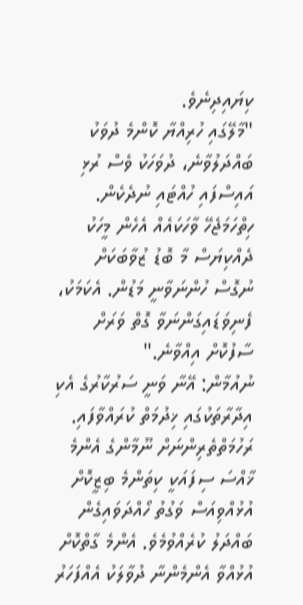ކިޔައިދިނެވެ.
"މާލޭގައި ހުރިއްޔާ ކޮންމެ ދުވަކު ބައްދަލުވާނެ، ދުވަހަކު ވެސް ރުޅި އައިސްފައި ހުއްޓައި ނުދެކެން. ހިތްހަމަޖެހޭ ވާހަކައެއް އެހެން މީހަކު ދެއްކިޔަސް މާ ބޮޑު ޒުވާބަކަށް ނުގޮސް ހުންނަވާނީ މަޑުން. އެކަމަކު، ފެނިވަޑައިގަންނަވާ ގޮތް ވަރަށް ސާފުކޮށް އިއްވާނެ."
ނުއުމާން: އޭނާ ވަނީ ސަރުކާރުގެ އެކި އިދާރާތަކުގައި ޚިދުމަތް ކުރައްވާފައި.
ރަހުމަތްތެރިންނަށް ނޫމާންގެ އެންމެ ޚާއްސަ ސިފައަކީ ކިތަންމެ ބިޒީކޮށް އުޅުއްވިއަސް ވަގުތު ހޯއްދަވައިގެން ބައްދަލު ކުރެއްވުމެވެ. އެންމެ ގާތްކޮށް އުޅުއްވާ އެންމެންނާ ދުވާލަކު އެއްފަހަރު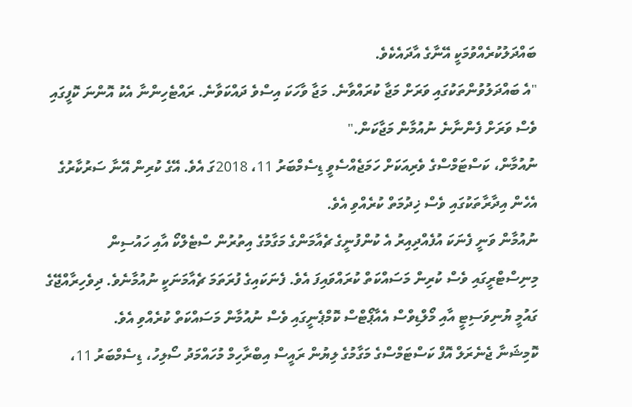ބައްދަލުކުރެއްވުމަކީ އޭނާގެ އާދައެކެވެ.
"އެ ބައްދަލުވުންތަކުގައި ވަރަށް މަޖާ ކުރައްވާނެ. މަޖާ ވާހަކަ އިސްވެ ދައްކަވާނެ. ރައްޓެހިންނާ އެކު އޮންނަ ކޮފީގައި ވެސް ވަރަށް ފެންނާނެ ނުއުމާން މަޖާކަން."
ނުއުމާން، ކަސްޓަމްސްގެ ވެރިއަކަށް ހަމަޖެއްސެވީ ޑިސެމްބަރު 11، 2018ގަ އެވެ. އޭގެ ކުރިން އޭނާ ސަރުކާރުގެ އެހެން އިދާރާތަކުގައި ވެސް ޚިދުމަތް ކުރެއްވި އެވެ.
ނުއުމާން ވަނީ ފެނަކަ އުފެއްދިއިރު އެ ކުންފުނީގެ ޗެއާމަންގެ މަގާމުގެ އިތުރުން ސްޓެލްކޯ އާއި ހައުސިން މިނިސްޓްރީގައި ވެސް ކުރިން މަސައްކަތް ކުރައްވައިފަ އެވެ. ފެނަކައިގެ ފުރަތަމަ ޗެއާމަނަކީ ނުއުމާނެވެ. ދިވެހިރާއްޖޭގެ ގައުމީ ޔުނިވަސިޓީ އާއި މޯލްޑިވްސް އެއާޕޯޓްސް ކޮމްޕެނީގައި ވެސް ނުއުމާން މަސައްކަތް ކުރެއްވި އެވެ.
ކޮމިޝަނާ ޖެނެރަލް އޮފް ކަސްޓަމްސްގެ މަގާމުގެ ލިޔުން ރައީސް އިބްރާހިމް މުހައްމަދު ސޯލިހު، ޑިސެމްބަރު 11،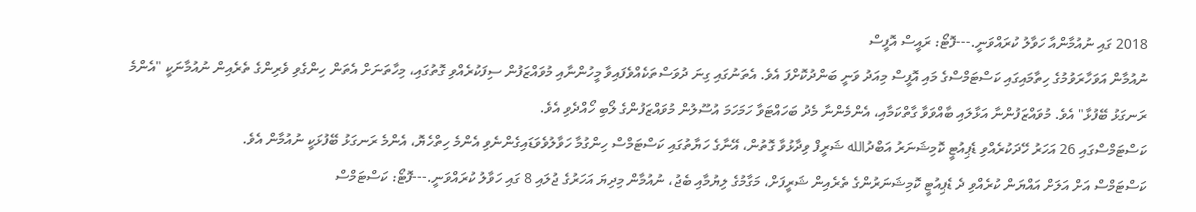2018 ގައި ނުއުމާންއާ ހަވާލު ކުރައްވަނީ.---ފޮޓޯ: ރައީސް އޮފީސް
ނުއުމާން އަވަހާރަވުމުގެ ހިތާމައިގައި ކަސްޓަމްސްގެ މައި އޮފީސް މިއަދު ވަނީ ބަންދުކޮށްފަ އެވެ. އެތަނުގައި ގިނަ ދުވަސްތަކެއްވެފައިވާ މީހުންނާއި މުވައްޒަފުން ސިފަކުރެއްވި ގޮތުގައި، މިހާތަނަށް އެތަން ހިންގެވި ވެރިންގެ ތެރެއިން ނުއުމާނަކީ "އެންމެ ރަނގަޅު ބޭފުޅާ" އެވެ. މުވައްޒަފުންނާ އަޅާލައި ބާއްވަވާ ގާތްކަމާއި، އެންމެންނާ މެދު ބަހައްޓަވާ ހަމަހަމަ އުސޫލުން މުވައްޒަފުންގެ ލޯބި ހޯއްދެވި އެވެ.
ކަސްޓަމްސްގައި 26 އަހަރު ހޭދަކުރެއްވި ޑެޕިއުޓީ ކޮމިޝަނަރު އަބްދުالله ޝަރީފް ވިދާޅުވާ ގޮތުން، އޭނާގެ ހަޔާތުގައި ކަސްޓަމްސް ހިންގުމާ ހަވާލުވެވަޑައިގެންނެވި އެންމެ ހިތްހެޔޮ، އެންމެ ރަނގަޅު ބޭފުޅަކީ ނުއުމާން އެވެ.
ކަސްޓަމްސް އަށް އަލަށް އައްޔަން ކުރެއްވި ދެ ޑެޕިއުޓީ ކޮމިޝަނަރުންގެ ތެރެއިން ޝަރީފަށް، މަގާމުގެ ލިޔުމާއި ބެޖު، ނުއުމާން މިދިޔަ އަހަރުގެ ޖުލައި 8 ގައި ހަވާލު ކުރައްވަނީ.---ފޮޓޯ: ކަސްޓަމްސް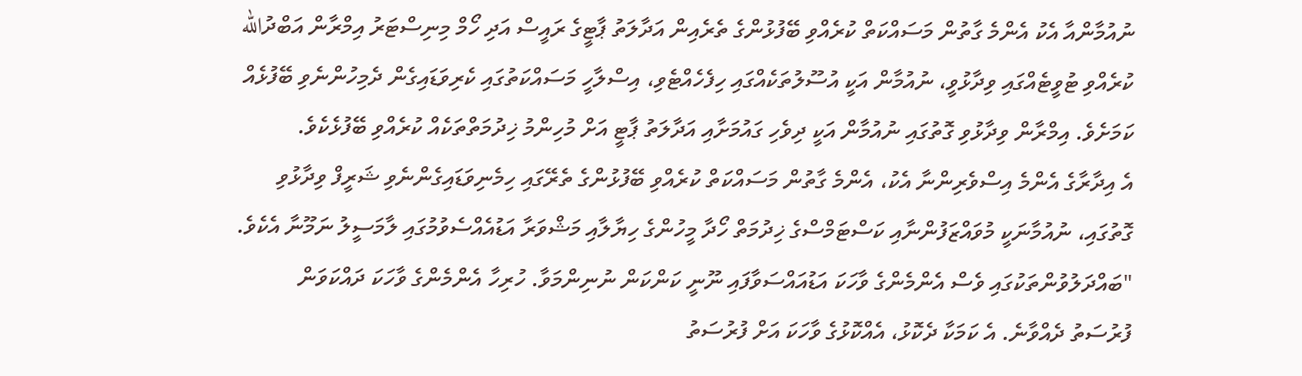ނުއުމާންއާ އެކު އެންމެ ގާތުން މަސައްކަތް ކުރެއްވި ބޭފުޅުންގެ ތެރެއިން އަދާލަތު ޕާޓީގެ ރައީސް އަދި ހޯމް މިނިސްޓަރު އިމްރާން އަބްދުالله ކުރެއްވި ޓުވީޓެއްގައި ވިދާޅުވީ، ނުއުމާން އަކީ އުސޫލުތަކެއްގައި ހިފެހެއްޓެވި، އިސްލާހީ މަސައްކަތުގައި ކެރިވަޑައިގެން ދެމިހުންނެވި ބޭފުޅެއް ކަމަށެވެ. އިމްރާން ވިދާޅުވި ގޮތުގައި ނުއުމާން އަކީ ދިވެހި ގައުމަށާއި އަދާލަތު ޕާޓީ އަށް މުހިންމު ޚިދުމަތްތަކެއް ކުރެއްވި ބޭފުޅެކެވެ.
އެ އިދާރާގެ އެންމެ އިސްވެރިންނާ އެކު، އެންމެ ގާތުން މަސައްކަތް ކުރެއްވި ބޭފުޅުންގެ ތެރޭގައި ހިމެނިވަޑައިގެންނެވި ޝަރީފް ވިދާޅުވި ގޮތުގައި، ނުއުމާނަކީ މުވައްޒަފުންނާއި ކަސްޓަމްސްގެ ޚިދުމަތް ހޯދާ މީހުންގެ ހިޔާލާއި މަޝްވަރާ އަޑުއެއްސެވުމުގައި ލާމަސީލު ނަމޫނާ އެކެވެ.
"ބައްދަލުވުންތަކުގައި ވެސް އެންމެންގެ ވާހަކަ އަޑުއައްސަވާފައި ނޫނީ ކަންކަން ނުނިންމަވާ. ހުރިހާ އެންމެންގެ ވާހަކަ ދައްކަވަން ފުރުސަތު ދެއްވާނެ. އެ ކަމަކާ ދެކޮޅު، އެއްކޮޅުގެ ވާހަކަ އަށް ފުރުސަތު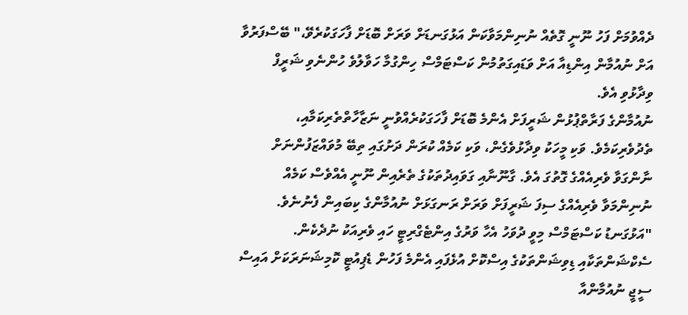ދެއްވުމަށް ފަހު ނޫނީ ގޮތެއް ނުނިންމަވާކަން އަޅުގަނޑަށް ވަރަށް ބޮޑަށް ފާހަގަކުރެވޭ،" ބޭސްފަރުވާ އަށް ނުއުމާން އިންޑިއާ އަށް ވަޑައިގަތުމުން ކަސްޓަމްސް ހިންގުމާ ހަވާލުވެ ހުންނެވި ޝަރީފް ވިދާޅުވި އެވެ.
ނުއުމާންގެ ފަރާތްޕުޅުން ޝަރީފަށް އެންމެ ބޮޑަށް ފާހަގަކުރެއްވުނީ ނަޒާހާތްތެރިކަމާއި، ތެދުވެރިކަމެވެ. ވަކި މީހަކު ވިދާޅުވެގެން، ވަކި ކަމެއް ކުރަން ދަށުގައި ތިބޭ މުވައްޒަފުންނަށް ނާންގަވާ ވެރިއެއްގެ ގޮތުގަ އެވެ. ގާނޫނާއި ގަވައިދުތަކުގެ ތެރެއިން ނޫނީ އެއްވެސް ކަމެއް ނުނިންމަވާ ވެރިއެއްގެ ސިފަ ޝަރީފަށް ވަރަށް ރަނގަޅަށް ނުއުމާންގެ ކިބައިން ފެނުނެވެ.
"އަޅުގަނޑު ކަސްޓަމްސް މިވީ ދުވަހު އެހާ ވަރުގެ އިންޓެގްރިޓީ ހައި ވެރިއަކު ނުދެކެން. ސެކްޝަންތަކާއި ޑިވިޝަންތަކުގެ އިސްކޮށް އުޅެފައި އެންމެ ފަހުން ޑެޕިއުޓީ ކޮމިޝަނަރަކަށް އައިސް ސީޖީ ނުއުމާންއާ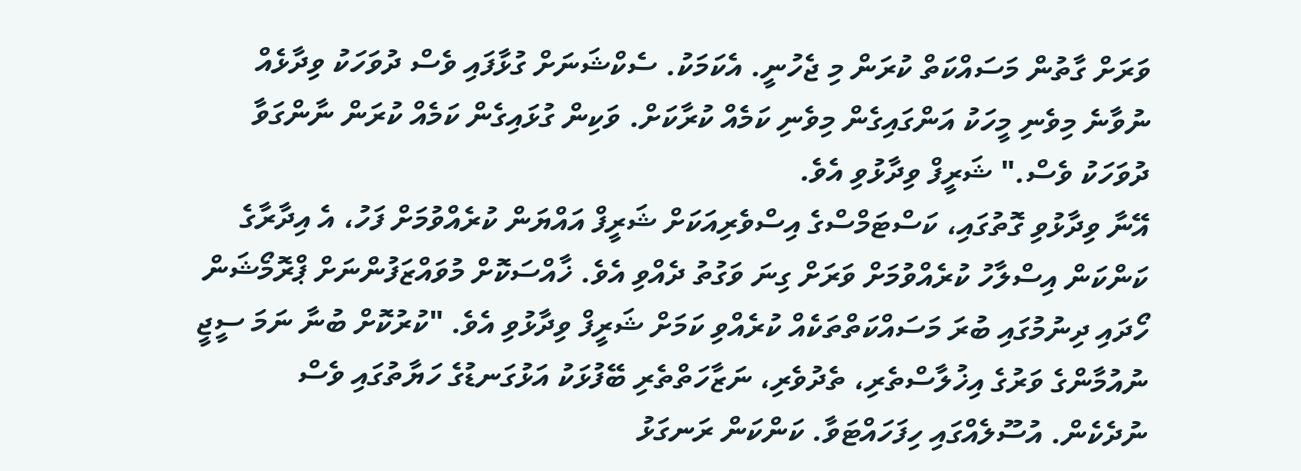ވަރަށް ގާތުން މަސައްކަތް ކުރަން މި ޖެހުނީ. އެކަމަކު. ސެކްޝަނަށް ގުޅާފައި ވެސް ދުވަހަކު ވިދާޅެއް ނުވާނެ މިވެނި މީހަކު އަންގައިގެން މިވެނި ކަމެއް ކުރާކަށް. ވަކިން ގުޅައިގެން ކަމެއް ކުރަން ނާންގަވާ ދުވަހަކު ވެސް." ޝަރީފް ވިދާޅުވި އެވެ.
އޭނާ ވިދާޅުވި ގޮތުގައި، ކަސްޓަމްސްގެ އިސްވެރިއަކަށް ޝަރީފް އައްޔަން ކުރެއްވުމަށް ފަހު، އެ އިދާރާގެ ކަންކަން އިސްލާހު ކުރެއްވުމަށް ވަރަށް ގިނަ ވަގުތު ދެއްވި އެވެ. ޚާއްސަކޮށް މުވައްޒަފުންނަށް ޕްރޮމޯޝަން ހޯދައި ދިނުމުގައި ބުރަ މަސައްކަތްތަކެއް ކުރެއްވި ކަމަށް ޝަރީފް ވިދާޅުވި އެވެ. "ކުރުކޮށް ބުނާ ނަމަ ސީޖީ ނުއުމާންގެ ވަރުގެ އިޚުލާސްތެރި، ތެދުވެރި، ނަޒާހަތްތެރި ބޭފުޅަކު އަޅުގަނޑުގެ ހަޔާތުގައި ވެސް ނުދެކެން. އުސޫލެއްގައި ހިފަހައްޓަވާ. ކަންކަން ރަނގަޅު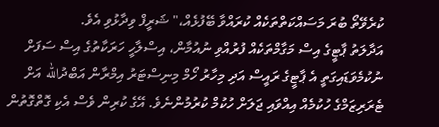ކުރެވޭތޯ ބުރަ މަސައްކަތްތަކެއް ކުރައްވާ ބޭފުޅެއް،" ޝަރީފް ވިދާޅުވި އެވެ.
އަދާލަތު ޕާޓީގެ އިސް މަގާމްތަކެއް ފުރުއްވި ނުއުމާން، އިސްލާހީ ހަރަކާތުގެ އިސް ސަފަށް ނުކުމެވަޑައިގަތީ އެ ޕާޓީގެ ރައީސް އަދި މިހާރު ހޯމް މިނިސްޓަރު އިމްރާން އަބްދުالله އަށް ޓެރަރިޒަމްގެ ހުކުމެއް އިއްވައި ޖަލަށް ހުކުމް ކުރުމުންނެވެ. އޭގެ ކުރިން ވެސް އެކި ގޮތްގޮތުން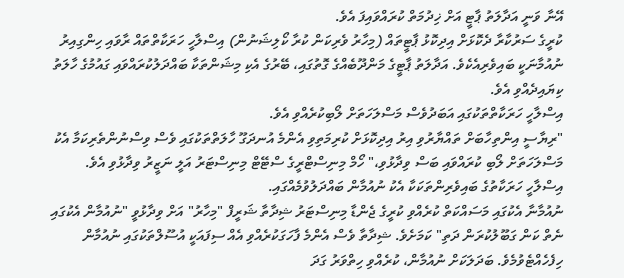އޭނާ ވަނީ އަދާލަތު ޕާޓީ އަށް ޚިދުމަތް ކުރައްވައިފަ އެވެ.
ކުރީގެ ސަރުކާރާ ދެކޮޅަށް އިދިކޮޅު ޕާޓީތައް (މިހާރު ވެރިކަން ކުރާ ކޯލިޝަނުން) އިސްލާހީ ހަރަކާތްތައް ރާވައި ހިންގިއިރު ނުއުމާނަކީ ބައިވެރިއެކެވެ. އަދާލަތު ޕާޓީގެ މަންދޫބެއްގެ ގޮތުގައި، ބޭރުގެ އެކި މިޝަންތަކާ ބައްދަލުކުރައްވައި ގައުމުގެ ހާލަތު ކިޔައިދެއްވި އެވެ.
އިސްލާހީ ހަރަކާތްތަކުގައި އަބަދުވެސް މަސްލަހަތަށް ލޯބިކުރެއްވި އެވެ.
"ރިޔާސީ އިންތިހާބަށް ތައްޔާރުވި އިރު އިދިކޮޅަށް ކުރިމަތިވި އެންމެ އުނދަގޫ ހާލަތްތަކުގައި ވެސް ވިސްނުންތެރިކަމާ އެކު މަސްލަހަތަށް ލޯބި ކުރައްވައި ބަސް ވިދާޅުވި،" ހޯމް މިނިސްޓްރީގެ ސްޓޭޓް މިނިސްޓަރު އަލީ ނަޒީރު ވިދާޅުވި އެވެ.
އިސްލާހީ ހަރަކާތުގެ ބައިވެރިންތަކަކާ އެކު ނުއުމާން ބައްދަލުވުމެއްގައި.
ނުއުމާނާ އެކުގައި މަސައްކަތް ކުރެއްވި ކުރީގެ ޖެންޑާ މިނިސްޓަރު ޝިދާތާ ޝަރީފް "މިހާރު" އަށް ވިދާޅުވީ "ނުއުމާން އެކުގައި ނެތް ކަން ގަބޫލުކުރަން ދަތި" ކަމަށެވެ. ޝިދާތާ ވެސް އެންމެ ފާހަގަކުރެއްވި އެއް ސިފައަކީ އުސޫލްތަކުގައި ނުއުމާން ހިފެހެއްޓެވުމެވެ. ބަދަލަކަށް ނުއުމާން، ކުރެއްވި ހިތްވަރު ގަދަ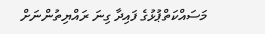މަސައްކަތްޕުޅުގެ ފައިދާ ގިނަ ރައްޔިތުންނަށް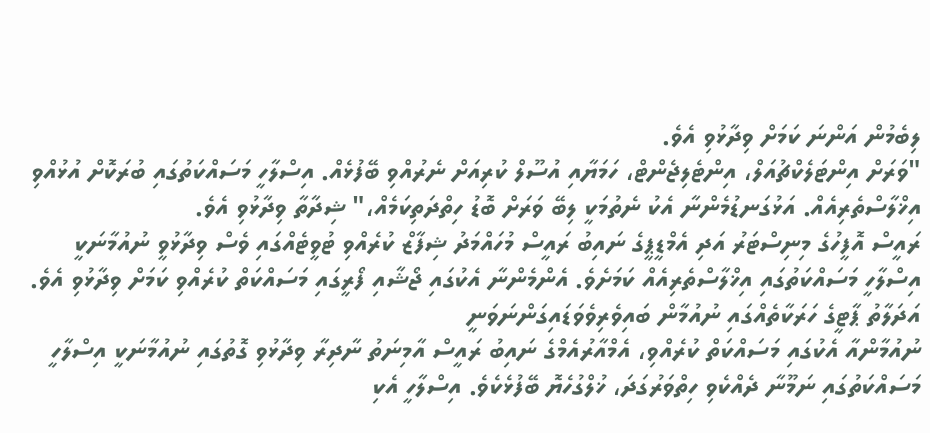ލިބެމުން އަންނަ ކަމަށް ވިދާޅުވި އެވެ.
"ވަރަށް އިންޓަލެކްޗުއަލް، އިންޓެލިޖެންޓް، ހަމަޔާއި އުސޫލް ކުރިއަށް ނެރުއްވި ބޭފުޅެއް. އިސްލާހީ މަސައްކަތުގައި ބުރަކޮށް އުޅުއްވި އިޚްލާސްތެރިއެއް. އަޅުގަނޑުމެންނާ އެކު ނެތުމަކީ ލިބޭ ވަރަށް ބޮޑު ހިތްދަތިކަމެއް،" ޝިދާތާ ވިދާޅުވި އެވެ.
ރައީސް އޮފީހުގެ މިނިސްޓަރު އަދި އެމްޑީޕީގެ ނައިބު ރައީސް މުހައްމަދު ޝިފާޒް ކުރެއްވި ޓުވީޓެއްގައި ވެސް ވިދާޅުވީ ނުއުމާނަކީ އިސްލާހީ މަސައްކަތުގައި އިޚްލާސްތެރިއެއް ކަމަށެވެ. އެންމެންނާ އެކުގައި ޖޯޝާއި ފޯރީގައި މަސައްކަތް ކުރެއްވި ކަމަށް ވިދާޅުވި އެވެ.
އަދަލާތު ޕާޓީގެ ހަރަކާތެއްގައި ނުއުމާން ބައިވެރިވެވަޑައިގަންނަވަނީ
ނުއުމާންއާ އެކުގައި މަސައްކަތް ކުރެއްވި، އެމްއާރުއެމްގެ ނައިބު ރައީސް އާމިނަތު ނާދިރާ ވިދާޅުވި ގޮތުގައި ނުއުމާނަކީ އިސްލާހީ މަސައްކަތުގައި ނަމޫނާ ދެއްކެވި ހިތްވަރުގަދަ، ޚުލްގުހެޔޮ ބޭފުޅެކެވެ. އިސްލާހީ އެކި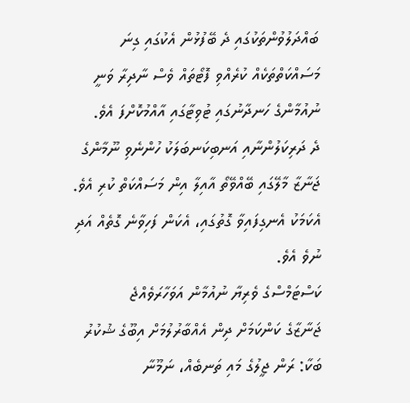ބައްދަލުވުންތަކުގައި ދެ ބޭފުޅުން އެކުގައި ގިނަ މަސައްކަތްތަކެއް ކުރެއްވި ފޮޓޯތައް ވެސް ނާދިރާ ވަނީ ނުއުމާންގެ ހަނދާނުގައި ޓުވިޓާގައި އާއްމުކޮށްފަ އެވެ.
ދެ ދަރިކަލުންނާއި އަނބިކަނބަލަކު ހުންނެވި ނޫމާންގެ ޖަނާޒާ މާލޭގައި ބޭއްވޭތޯ އާއިލާ އިން މަސައްކަތް ކުރި އެވެ. އެކަމަކު އެނގިފައިވާ ގޮތުގައި، އެކަން ފަހިވާނެ ގޮތެއް އަދި ނުވެ އެވެ.
ކަސްޓަމްސްގެ ވެރިޔާ ނުއުމާން އަވަހާރަވެއްޖެ
ޖަނާޒާގެ ކަންކަމަށް ދިން އެއްބާރުލުމަށް އިބޫގެ ޝުކުރު
ބަކާ: ރަން ޖީލުގެ މައި ތަނބެއް، ނަމޫނާ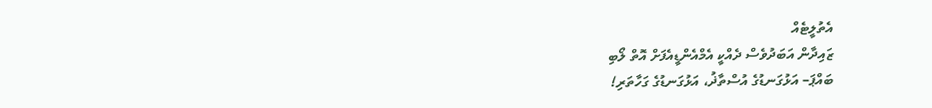އެތުލީޓެއް
ޒައިދާން އަބަދުވެސް ދެއްކީ އެމްއެންޑީއެފަށް އޮތް ލޯބި
ބައްޕަ– އަޅުގަނޑުގެ އުސްތާޛު، އަޅުގަނޑުގެ ގަހާތަރި!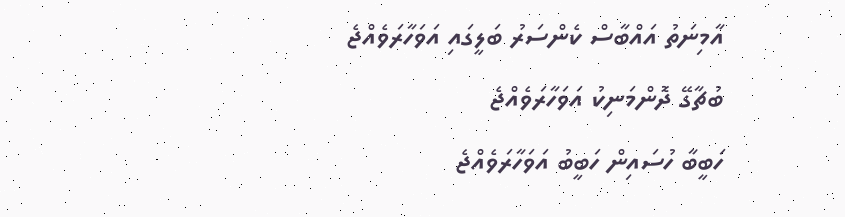އާމިނަތު އައްބާސް ކެންސަރު ބަލީގައި އަވަހާރަވެއްޖެ
ބުޗާގޭ ދޮންމަނިކު އަވަހާރަވެއްޖެ
ހަބީބާ ހުސައިން ހަބީބު އަވަހާރަވެއްޖެ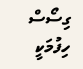ގިސޯސް ހިފުމަކީ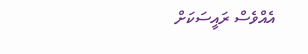އެއްވެސް ރައީސަކަށް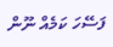ފަސޭހަ ކަމެއް ނޫން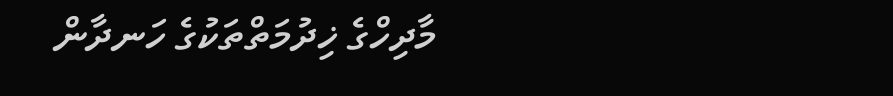މާދިހްގެ ޚިދުމަތްތަކުގެ ހަނދާން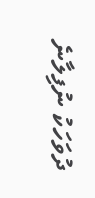ދުވަހަކު ނުފިލާނެ